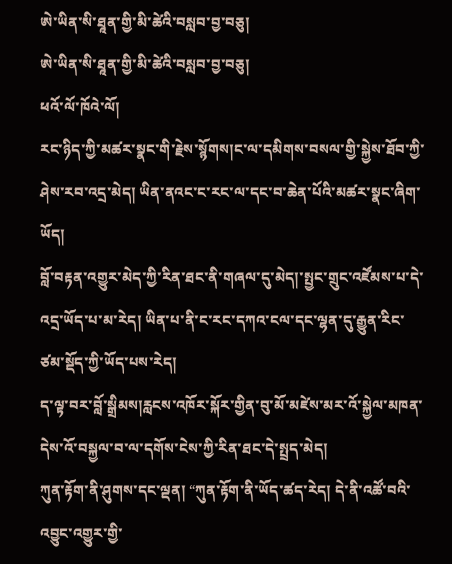ཨེ་ཡིན་སི་ཐཱན་གྱི་མི་ཚེའི་བསླབ་བྱ་བཅུ།
ཨེ་ཡིན་སི་ཐཱན་གྱི་མི་ཚེའི་བསླབ་བྱ་བཅུ།
ཕའོ་ལོ་ཁོའེ་ལོ།
རང་ཉིད་ཀྱི་མཚར་སྣང་གི་རྗེས་སྙོགས།ང་ལ་དམིགས་བསལ་གྱི་སྐྱེས་ཐོབ་ཀྱི་ཤེས་རབ་འདྲ་མེད། ཡིན་ནའང་ང་རང་ལ་དང་བ་ཆེན་པོའི་མཚར་སྣང་ཞིག་ཡོད།
བློ་བརྟན་འགྱུར་མེད་ཀྱི་རིན་ཐང་ནི་གཞལ་དུ་མེད།་སྤྱང་གྲུང་འཛོམས་པ་དེ་འདྲ་ཡོད་པ་མ་རེད། ཡིན་པ་ནི་ང་རང་དཀའ་ངལ་དང་ལྷན་དུ་རྒྱུན་རིང་ཙམ་སྡོད་ཀྱི་ཡོད་པས་རེད།
ད་ལྟ་བར་བློ་སྒྲིམས།རླངས་འཁོར་སྐོར་གྱིན་བུ་མོ་མཛེས་མར་འོ་སྐྱེལ་མཁན་དེས་འོ་བསྐྱལ་བ་ལ་དགོས་ངེས་ཀྱི་རིན་ཐང་དེ་སྤྲད་མེད།
ཀུན་རྟོག་ནི་ཤུགས་དང་ལྡན། “ཀུན་རྟོག་ནི་ཡོད་ཚད་རེད། དེ་ནི་འཚོ་བའི་འབྱུང་འགྱུར་གྱི་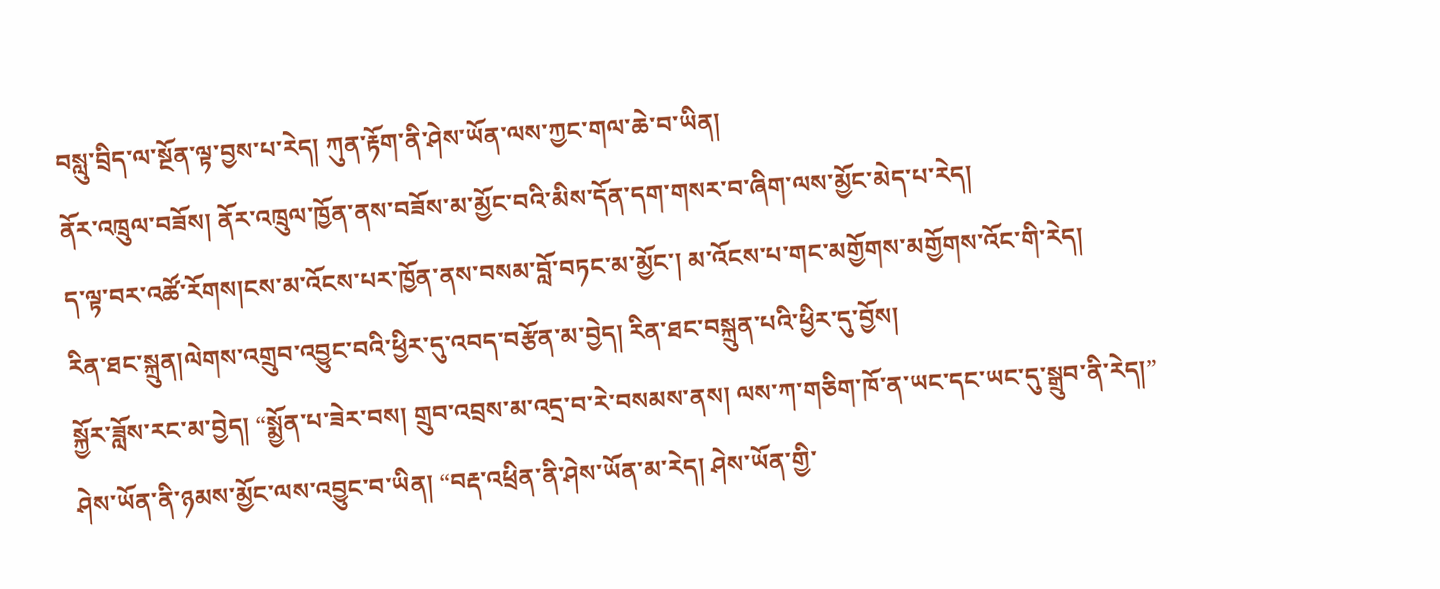བསླུ་བྲིད་ལ་སྔོན་ལྟ་བྱས་པ་རེད། ཀུན་རྟོག་ནི་ཤེས་ཡོན་ལས་ཀྱང་གལ་ཆེ་བ་ཡིན།
ནོར་འཁྲུལ་བཟོས། ནོར་འཁྲུལ་ཁྱོན་ནས་བཟོས་མ་མྱོང་བའི་མིས་དོན་དག་གསར་བ་ཞིག་ལས་མྱོང་མེད་པ་རེད།
ད་ལྟ་བར་འཚོ་རོགས།ངས་མ་འོངས་པར་ཁྱོན་ནས་བསམ་བློ་བཏང་མ་མྱོང་། མ་འོངས་པ་གང་མགྱོགས་མགྱོགས་འོང་གི་རེད།
རིན་ཐང་སྐྲུན།ལེགས་འགྲུབ་འབྱུང་བའི་ཕྱིར་དུ་འབད་བརྩོན་མ་བྱེད། རིན་ཐང་བསྐྲུན་པའི་ཕྱིར་དུ་བྱོས།
སྐྱོར་ཟློས་རང་མ་བྱེད། “སྨྱོན་པ་ཟེར་བས། གྲུབ་འབྲས་མ་འདྲ་བ་རེ་བསམས་ནས། ལས་ཀ་གཅིག་ཁོ་ན་ཡང་དང་ཡང་དུ་སྒྲུབ་ནི་རེད།”
ཤེས་ཡོན་ནི་ཉམས་མྱོང་ལས་འབྱུང་བ་ཡིན། “བརྡ་འཕྲིན་ནི་ཤེས་ཡོན་མ་རེད། ཤེས་ཡོན་གྱི་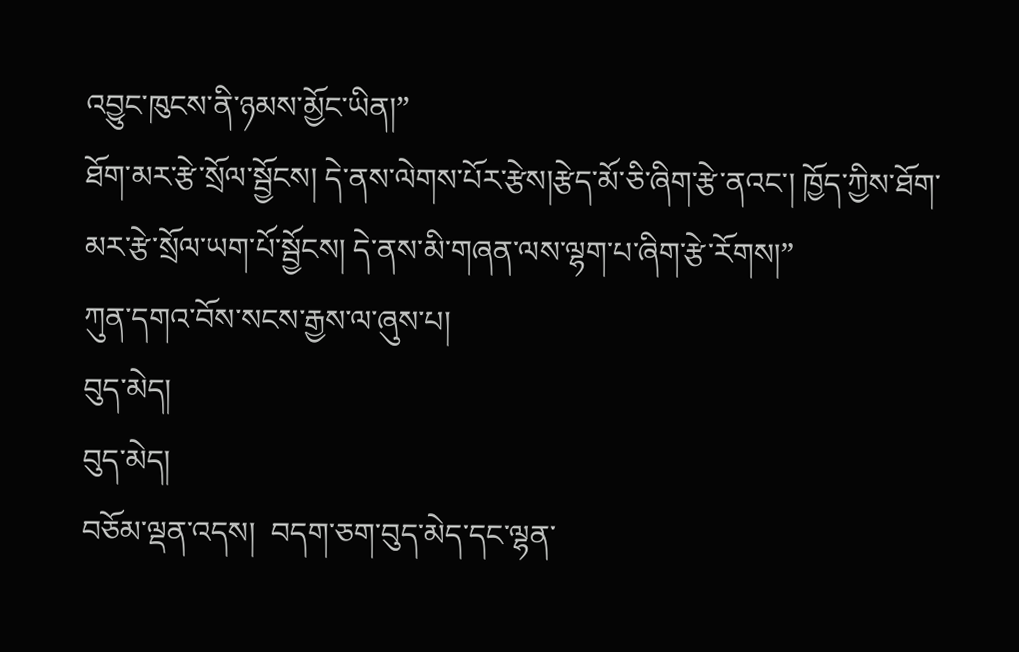འབྱུང་ཁུངས་ནི་ཉམས་མྱོང་ཡིན།”
ཐོག་མར་རྩེ་སྲོལ་སྦྱོངས། དེ་ནས་ལེགས་པོར་རྩེས།རྩེད་མོ་ཅི་ཞིག་རྩེ་ནའང་། ཁྱོད་ཀྱིས་ཐོག་མར་རྩེ་སྲོལ་ཡག་པོ་སྦྱོངས། དེ་ནས་མི་གཞན་ལས་ལྷག་པ་ཞིག་རྩེ་རོགས།”
ཀུན་དགའ་བོས་སངས་རྒྱས་ལ་ཞུས་པ།
བུད་མེད།
བུད་མེད།
བཅོམ་ལྡན་འདས།  བདག་ཅག་བུད་མེད་དང་ལྷན་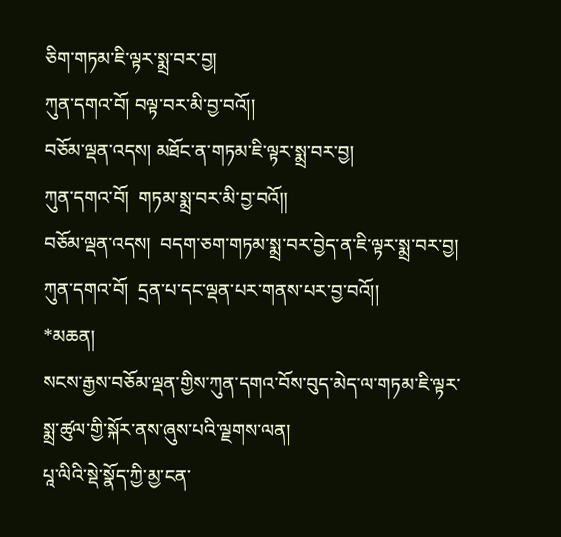ཅིག་གཏམ་ཇི་ལྟར་སྨྲ་བར་བྱ།
ཀུན་དགའ་བོ། བལྟ་བར་མི་བྱ་བའོ།།
བཅོམ་ལྡན་འདས། མཐོང་ན་གཏམ་ཇི་ལྟར་སྨྲ་བར་བྱ།
ཀུན་དགའ་བོ།  གཏམ་སྨྲ་བར་མི་བྱ་བའོ།།
བཅོམ་ལྡན་འདས།  བདག་ཅག་གཏམ་སྨྲ་བར་བྱེད་ན་ཇི་ལྟར་སྨྲ་བར་བྱ།
ཀུན་དགའ་བོ།  དྲན་པ་དང་ལྡན་པར་གནས་པར་བྱ་བའོ།།
*མཆན།
སངས་རྒྱས་བཅོམ་ལྡན་གྱིས་ཀུན་དགའ་བོས་བུད་མེད་ལ་གཏམ་ཇི་ལྟར་སྨྲ་ཚུལ་གྱི་སྐོར་ནས་ཞུས་པའི་ལྗགས་ལན།
པཱ་ལིའི་སྡེ་སྣོད་ཀྱི་མྱ་ངན་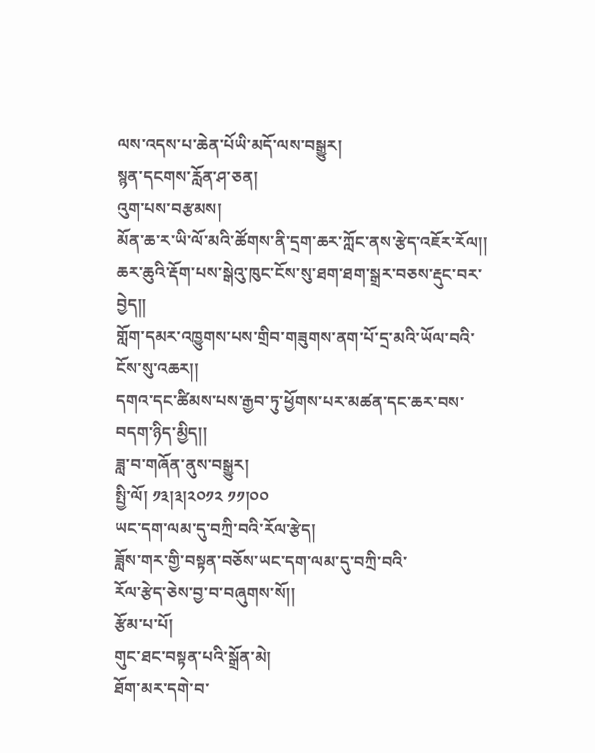ལས་འདས་པ་ཆེན་པོཡི་མདོ་ལས་བསྒྱུར།
སྙན་དངགས་རློན་ཤ་ཅན།
འུག་པས་བརྩམས།
མོན་ཆ་ར་ཡི་ལོ་མའི་ཚོགས་ནི་དྲག་ཆར་ཀློང་ནས་རྩེད་འཇོར་རོལ།།
ཆར་ཆུའི་རྡོག་པས་སྒེའུ་ཁུང་ངོས་སུ་ཐག་ཐག་སྒྲར་བཅས་རྡུང་བར་བྱེད།།
གློག་དམར་འཁྱུགས་པས་གྲིབ་གཟུགས་ནག་པོ་དྲ་མའི་ཡོལ་བའི་ངོས་སུ་འཆར།།
དགའ་དང་ཚིམས་པས་རྒྱབ་ཏུ་ཕྱོགས་པར་མཚན་དང་ཆར་བས་བདག་ཉིད་མྱིད།།
ཟླ་བ་གཞོན་ནུས་བསྒྱུར།
སྤྱི་ལོ། ༡༣།༣།༢༠༡༢ ༡༡།༠༠
ཡང་དག་ལམ་དུ་བཀྲི་བའི་རོལ་རྩེད།
ཟློས་གར་གྱི་བསྟན་བཅོས་ཡང་དག་ལམ་དུ་བཀྲི་བའི་
རོལ་རྩེད་ཅེས་བྱ་བ་བཞུགས་སོ།།
རྩོམ་པ་པོ།
གུང་ཐང་བསྟན་པའི་སྒྲོན་མེ།
ཐོག་མར་དགེ་བ་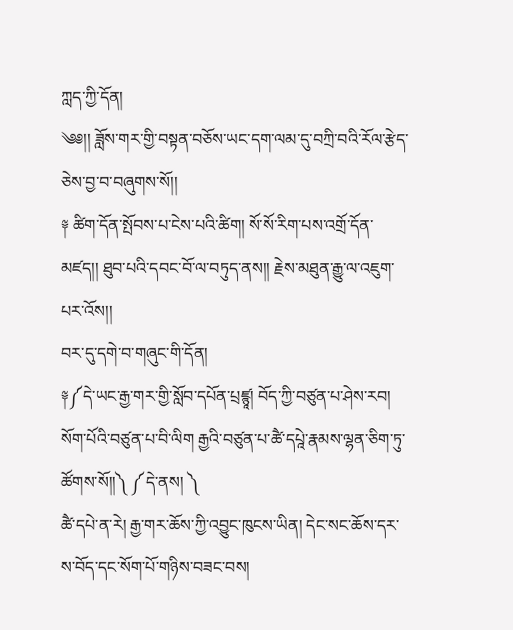ཀླད་ཀྱི་དོན།
༄༅།། ཟློས་གར་གྱི་བསྟན་བཅོས་ཡང་དག་ལམ་དུ་བཀྲི་བའི་རོལ་རྩེད་ཅེས་བྱ་བ་བཞུགས་སོ།།
༈ ཚིག་དོན་སྤོབས་པ་ངེས་པའི་ཚིག། སོ་སོ་རིག་པས་འགྲོ་དོན་མཛད།། ཐུབ་པའི་དབང་བོ་ལ་བཏུད་ནས།། རྗེས་མཐུན་རྒྱུ་ལ་འཇུག་པར་འོས།།
བར་དུ་དགེ་བ་གཞུང་གི་དོན།
༈༼དེ་ཡང་རྒྱ་གར་གྱི་སློབ་དཔོན་པྲཛྙཱ། བོད་ཀྱི་བཙུན་པ་ཤེས་རབ། སོག་པོའི་བཙུན་པ་བི་ལིག རྒྱའི་བཙུན་པ་ཚཻ་དཔཱེ་རྣམས་ལྷན་ཅིག་ཏུ་ཚོགས་སོ།།༽ ༼དེ་ནས། ༽
ཚཻ་དཔེ་ན་རེ། རྒྱ་གར་ཆོས་ཀྱི་འབྱུང་ཁུངས་ཡིན། དེང་སང་ཆོས་དར་ས་བོད་དང་སོག་པོ་གཉིས་བཟང་བས།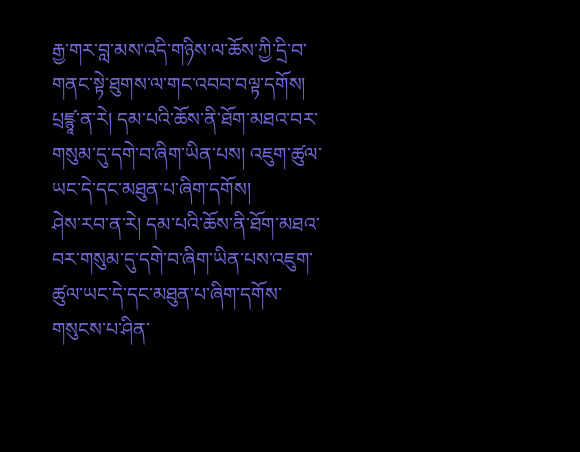རྒྱ་གར་བླ་མས་འདི་གཉིས་ལ་ཆོས་ཀྱི་དྲི་བ་གནང་སྟེ་ཐུགས་ལ་གང་འབབ་བལྟ་དགོས།
པྲཛྙཱ་ན་རེ། དམ་པའི་ཆོས་ནི་ཐོག་མཐའ་བར་གསུམ་དུ་དགེ་བ་ཞིག་ཡིན་པས། འཇུག་ཚུལ་ཡང་དེ་དང་མཐུན་པ་ཞིག་དགོས།
ཤེས་རབ་ན་རེ། དམ་པའི་ཆོས་ནི་ཐོག་མཐའ་བར་གསུམ་དུ་དགེ་བ་ཞིག་ཡིན་པས་འཇུག་ཚུལ་ཡང་དེ་དང་མཐུན་པ་ཞིག་དགོས་གསུངས་པ་ཤིན་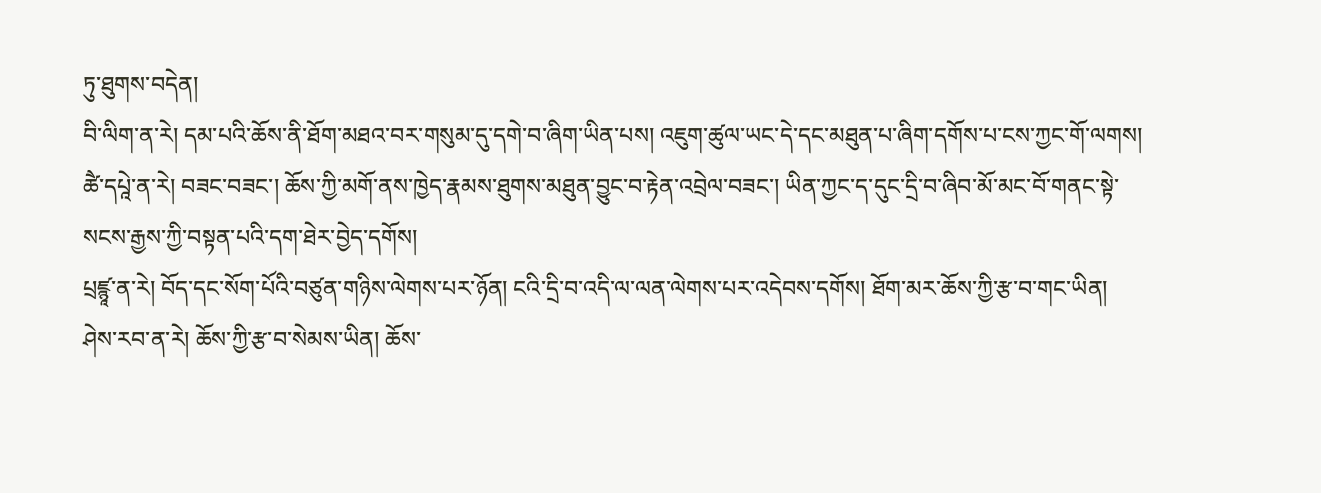ཏུ་ཐུགས་བདེན།
བི་ལིག་ན་རེ། དམ་པའི་ཆོས་ནི་ཐོག་མཐའ་བར་གསུམ་དུ་དགེ་བ་ཞིག་ཡིན་པས། འཇུག་ཚུལ་ཡང་དེ་དང་མཐུན་པ་ཞིག་དགོས་པ་ངས་ཀྱང་གོ་ལགས།
ཚཻ་དཔཱེ་ན་རེ། བཟང་བཟང་། ཆོས་ཀྱི་མགོ་ནས་ཁྱེད་རྣམས་ཐུགས་མཐུན་བྱུང་བ་རྟེན་འབྲེལ་བཟང་། ཡིན་ཀྱང་ད་དུང་དྲི་བ་ཞིབ་མོ་མང་བོ་གནང་སྟེ་སངས་རྒྱས་ཀྱི་བསྟན་པའི་དག་ཐེར་བྱེད་དགོས།
པྲཛྙཱ་ན་རེ། བོད་དང་སོག་པོའི་བཙུན་གཉིས་ལེགས་པར་ཉོན། ངའི་དྲི་བ་འདི་ལ་ལན་ལེགས་པར་འདེབས་དགོས། ཐོག་མར་ཆོས་ཀྱི་རྩ་བ་གང་ཡིན།
ཤེས་རབ་ན་རེ། ཆོས་ཀྱི་རྩ་བ་སེམས་ཡིན། ཆོས་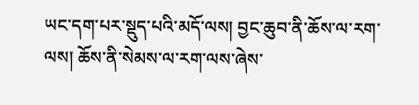ཡང་དག་པར་སྡུད་པའི་མདོ་ལས། བྱང་ཆུབ་ནི་ཆོས་ལ་རག་ལས། ཆོས་ནི་སེམས་ལ་རག་ལས་ཞེས་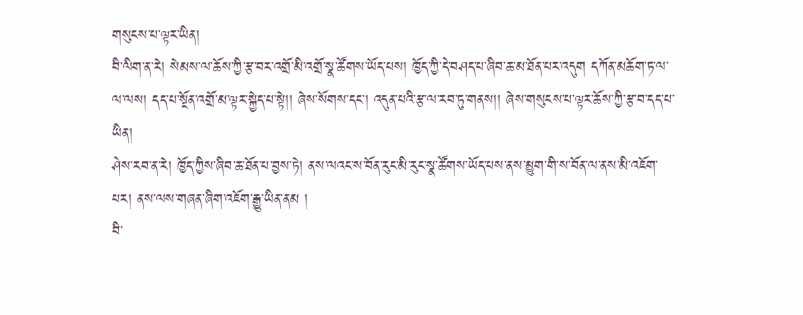གསུངས་པ་ལྟར་ཡིན།
བི་ལིག་ན་རེ། སེམས་ལ་ཆོས་ཀྱི་རྩ་བར་འགྲོ་མི་འགྲོ་སྣ་ཚོགས་ཡོད་པས། ཁྱོད་ཀྱི་དེ་བཤད་པ་ཞིབ་ཆ་མ་ཐོན་པར་འདུག དཀོན་མཆོག་ཏ་ལ་ལ་ལས། དད་པ་སྔོན་འགྲོ་མ་ལྟར་སྐྱེད་པ་སྟེ།། ཞེས་སོགས་དང་། འདུན་པའི་རྩ་ལ་རབ་ཏུ་གནས།། ཞེས་གསུངས་པ་ལྟར་ཆོས་ཀྱི་རྩ་བ་དད་པ་ཡིན།
ཤེས་རབ་ན་རེ། ཁྱོད་ཀྱིས་ཞིབ་ཆ་ཐོན་པ་བྱས་ཏེ། ནས་ལའང་ས་བོན་རུང་མི་རུང་སྣ་ཚོགས་ཡོད་པས་ནས་མྱུག་གི་ས་བོན་ལ་ནས་མི་འཇོག་པར། ནས་ལས་གཞན་ཞིག་འཇོག་རྒྱུ་ཡིན་ནམ །
བི་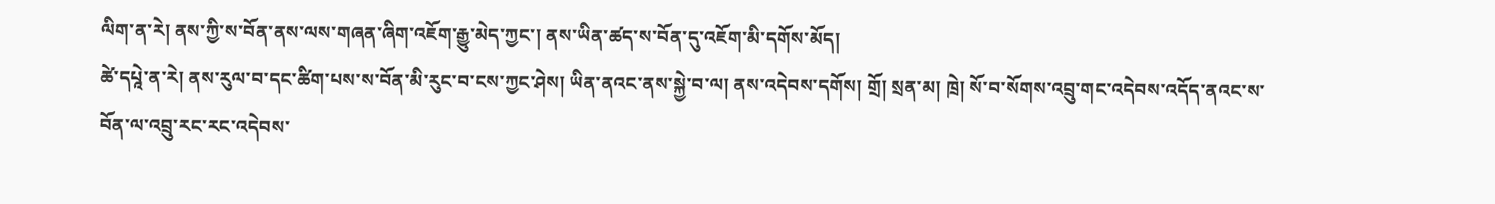ལིག་ན་རེ། ནས་ཀྱི་ས་བོན་ནས་ལས་གཞན་ཞིག་འཇོག་རྒྱུ་མེད་ཀྱང་། ནས་ཡིན་ཚད་ས་བོན་དུ་འཇོག་མི་དགོས་མོད།
ཚེ་དཔཱེ་ན་རེ། ནས་རུལ་བ་དང་ཚིག་པས་ས་བོན་མི་རུང་བ་ངས་ཀྱང་ཤེས། ཡིན་ནའང་ནས་སྐྱེ་བ་ལ། ནས་འདེབས་དགོས། གྲོ། སྲན་མ། ཁྲེ། སོ་བ་སོགས་འབྲུ་གང་འདེབས་འདོད་ནའང་ས་བོན་ལ་འབྲུ་རང་རང་འདེབས་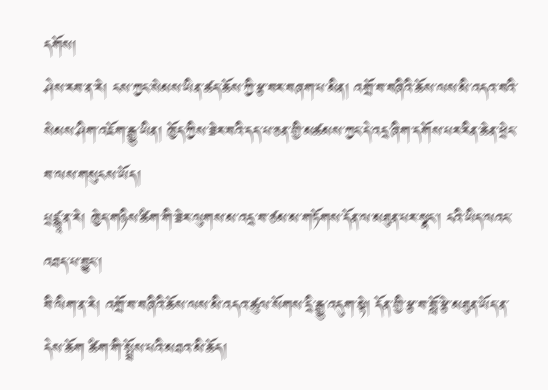དགོས།
ཤེས་རབ་ན་རེ། ངས་ཀྱང་སེམས་ཡིན་ཚད་ཆོས་ཀྱི་རྩ་བར་བཞག་པ་མིན། འགྲོ་བ་བཞིའི་ཆོས་ལས་མི་འདའ་བའི་སེམས་ཤིག་འཇོག་རྒྱུ་ཡིན། ཁྱོད་ཀྱིས་ཟེར་བའི་དད་པ་ཅན་གྱི་མཚམས་ཀྱང་དེ་འདྲ་ཞིག་དགོས་པར་རིན་ཆེན་ཕྲེང་བ་ལས་གསུངས་ཡོད།
པྲཛྙཱ་ན་རེ། ཁྱེད་གཉིས་ཚིག་གི་ཟེར་ལུགས་མ་འདྲ་བ་ཙམ་མ་གཏོགས་དོན་ལ་མཐུན་པར་སྣང་། ངའི་ཡིད་ལའང་འཐད་པ་བྱུང་།
བི་ལིག་ན་རེ། འགྲོ་བ་བཞིའི་ཆོས་ལས་མི་འདའ་ཚུལ་སོགས་དྲི་རྒྱུ་འདུག་སྟེ། དོན་གྱི་རྩ་བ་བློ་རྩེ་མཐུན་ཡོད་ན་དེས་ཆོག ཚིག་གི་སྤྲོས་པའི་མཐའ་མི་ཆོད།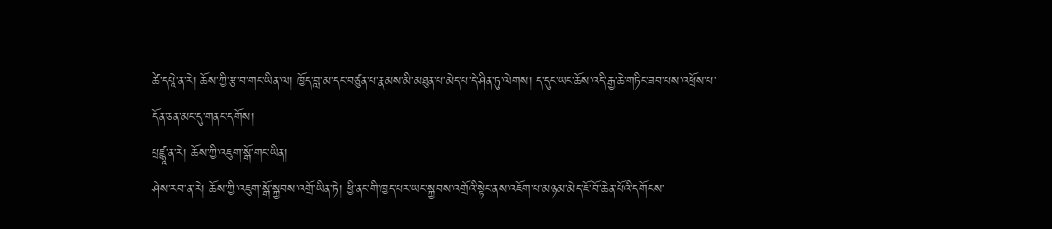ཚེ་དཔཱེ་ན་རེ། ཆོས་ཀྱི་རྩ་བ་གང་ཡིན་ལ། ཁྱོད་བླ་མ་དང་བཙུན་པ་རྣམས་མི་མཐུན་པ་མེད་པ་དེ་ཤིན་ཏུ་ལེགས། ད་དུང་ཡང་ཆོས་འདི་རྒྱ་ཆེ་གཏིང་ཟབ་པས་འཕྲོས་པ་དོན་ཅན་མང་དུ་གནང་དགོས།
པྲཛྙཱ་ན་རེ། ཆོས་ཀྱི་འཇུག་སྒོ་གང་ཡིན།
ཤེས་རབ་ན་རེ། ཆོས་ཀྱི་འཇུག་སྒོ་སྐྱབས་འགྲོ་ཡིན་ཏེ། ཕྱི་ནང་གི་ཁྱད་པར་ཡང་སྐྱབས་འགྲོའི་སྟེང་ནས་འཇོག་པ་མཉམ་མེད་ཇོ་བོ་ཆེན་པོའི་དགོངས་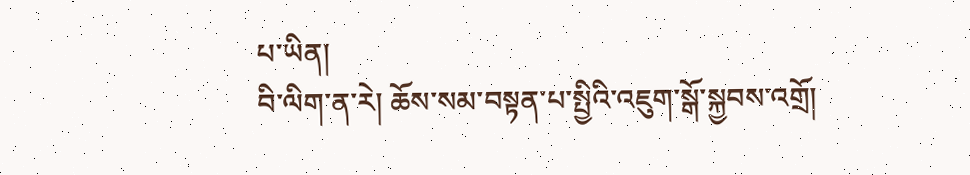པ་ཡིན།
བི་ལིག་ན་རེ། ཆོས་སམ་བསྟན་པ་སྤྱིའི་འཇུག་སྒོ་སྐྱབས་འགྲོ།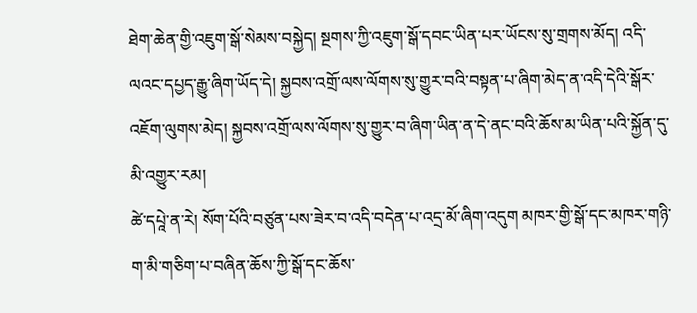ཐེག་ཆེན་གྱི་འཇུག་སྒོ་སེམས་བསྐྱེད། སྔགས་ཀྱི་འཇུག་སྒོ་དབང་ཡིན་པར་ཡོངས་སུ་གྲགས་མོད། འདི་ལའང་དཔྱད་རྒྱུ་ཞིག་ཡོད་དེ། སྐྱབས་འགྲོ་ལས་ལོགས་སུ་གྱུར་བའི་བསྟན་པ་ཞིག་མེད་ན་འདི་དེའི་སྒོར་འཇོག་ལུགས་མེད། སྐྱབས་འགྲོ་ལས་ལོགས་སུ་གྱུར་བ་ཞིག་ཡིན་ན་དེ་ནང་བའི་ཆོས་མ་ཡིན་པའི་སྐྱོན་དུ་མི་འགྱུར་རམ།
ཚེ་དཔཱེ་ན་རེ། སོག་པོའི་བཙུན་པས་ཟེར་བ་འདི་བདེན་པ་འདྲ་མོ་ཞིག་འདུག མཁར་གྱི་སྒོ་དང་མཁར་གཉི་ག་མི་གཅིག་པ་བཞིན་ཆོས་ཀྱི་སྒོ་དང་ཆོས་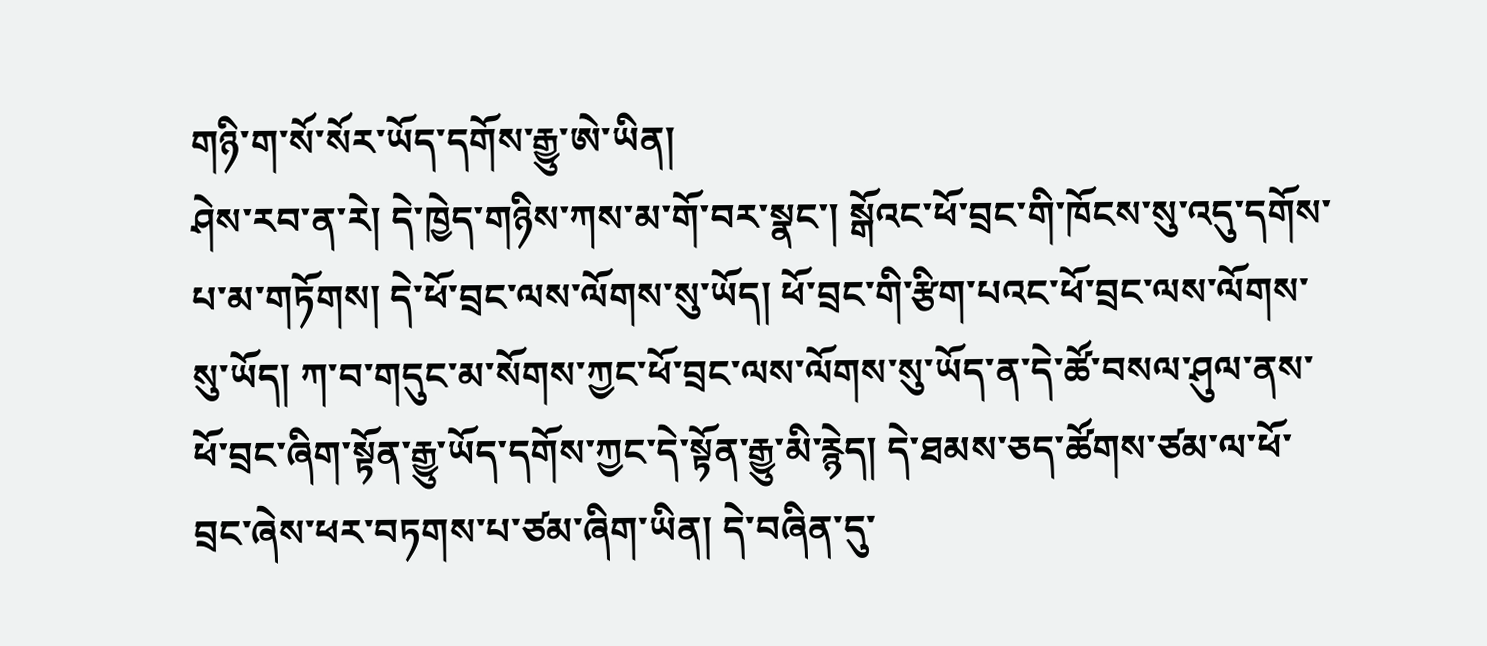གཉི་ག་སོ་སོར་ཡོད་དགོས་རྒྱུ་ཨེ་ཡིན།
ཤེས་རབ་ན་རེ། དེ་ཁྱེད་གཉིས་ཀས་མ་གོ་བར་སྣང་། སྒོའང་ཕོ་བྲང་གི་ཁོངས་སུ་འདུ་དགོས་པ་མ་གཏོགས། དེ་ཕོ་བྲང་ལས་ལོགས་སུ་ཡོད། ཕོ་བྲང་གི་རྩིག་པའང་ཕོ་བྲང་ལས་ལོགས་སུ་ཡོད། ཀ་བ་གདུང་མ་སོགས་ཀྱང་ཕོ་བྲང་ལས་ལོགས་སུ་ཡོད་ན་དེ་ཚོ་བསལ་ཤུལ་ནས་ཕོ་བྲང་ཞིག་སྟོན་རྒྱུ་ཡོད་དགོས་ཀྱང་དེ་སྟོན་རྒྱུ་མི་རྙེད། དེ་ཐམས་ཅད་ཚོགས་ཙམ་ལ་ཕོ་བྲང་ཞེས་ཕར་བཏགས་པ་ཙམ་ཞིག་ཡིན། དེ་བཞིན་དུ་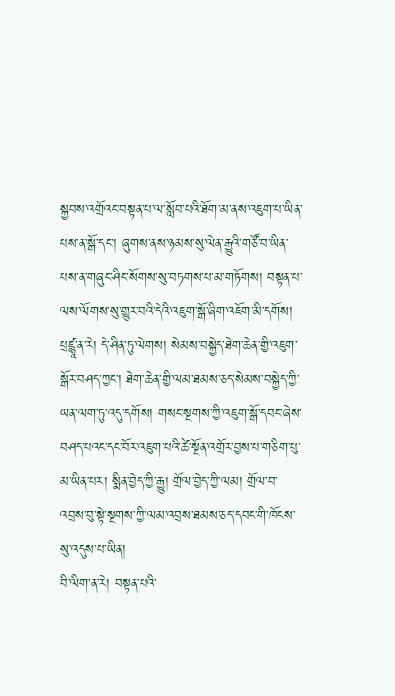སྐྱབས་འགྲོའང་བསྟན་པ་ལ་སློབ་པའི་ཐོག་མ་ནས་འཇུག་པ་ཡིན་པས་ན་སྒོ་དང་། ཞུགས་ནས་ཉམས་སུ་ལེན་རྒྱུའི་གཙོ་བ་ཡིན་པས་ན་གཞུང་ཤིང་སོགས་སུ་བཏགས་པ་མ་གཏོགས། བསྟན་པ་ལས་ལོགས་སུ་གྱུར་བའི་དེའི་འཇུག་སྒོ་ཞིག་འཇོག་མི་དགོས།
པྲཛྙཱ་ན་རེ། དེ་ཤིན་ཏུ་ལེགས། སེམས་བསྐྱེད་ཐེག་ཆེན་གྱི་འཇུག་སྒོར་བཤད་ཀྱང་། ཐེག་ཆེན་གྱི་ལམ་ཐམས་ཅད་སེམས་བསྐྱེད་ཀྱི་ཡན་ལག་ཏུ་འདུ་དགོས། གསང་སྔགས་ཀྱི་འཇུག་སྒོ་དབང་ཞེས་བཤད་པའང་དང་བོར་འཇུག་པའི་ཚེ་སྔོན་འགྲོར་བྱས་པ་གཅིག་པུ་མ་ཡིན་པར། སྨིན་བྱེད་ཀྱི་རྒྱུ། གྲོལ་བྱེད་ཀྱི་ལམ། གྲོལ་བ་འབྲས་བུ་སྟེ་སྔགས་ཀྱི་ལམ་འབྲས་ཐམས་ཅད་དབང་གི་ཁོངས་སུ་འདུས་པ་ཡིན།
བི་ལིག་ན་རེ། བསྟན་པའི་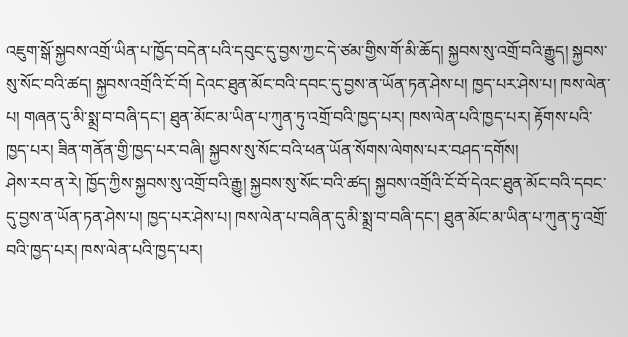འཇུག་སྒོ་སྐྱབས་འགྲོ་ཡིན་པ་ཁྱོད་བདེན་པའི་དབུང་དུ་བྱས་ཀྱང་དེ་ཙམ་གྱིས་གོ་མི་ཆོད། སྐྱབས་སུ་འགྲོ་བའི་རྒྱུད། སྐྱབས་སུ་སོང་བའི་ཚད། སྐྱབས་འགྲོའི་ངོ་བོ། དེའང་ཐུན་མོང་བའི་དབང་དུ་བྱས་ན་ཡོན་ཏན་ཤེས་པ། ཁྱད་པར་ཤེས་པ། ཁས་ལེན་པ། གཞན་དུ་མི་སྨྲ་བ་བཞི་དང་། ཐུན་མོང་མ་ཡིན་པ་ཀུན་ཏུ་འགྲོ་བའི་ཁྱད་པར། ཁས་ལེན་པའི་ཁྱད་པར། རྟོགས་པའི་ཁྱད་པར། ཟིན་གནོན་གྱི་ཁྱད་པར་བཞི། སྐྱབས་སུ་སོང་བའི་ཕན་ཡོན་སོགས་ལེགས་པར་བཤད་དགོས།
ཤེས་རབ་ན་རེ། ཁྱོད་ཀྱིས་སྐྱབས་སུ་འགྲོ་བའི་རྒྱུ། སྐྱབས་སུ་སོང་བའི་ཚད། སྐྱབས་འགྲོའི་ངོ་བོ་དེའང་ཐུན་མོང་བའི་དབང་དུ་བྱས་ན་ཡོན་ཏན་ཤེས་པ། ཁྱད་པར་ཤེས་པ། ཁས་ལེན་པ་བཞིན་དུ་མི་སྨྲ་བ་བཞི་དང་། ཐུན་མོང་མ་ཡིན་པ་ཀུན་ཏུ་འགྲོ་བའི་ཁྱད་པར། ཁས་ལེན་པའི་ཁྱད་པར།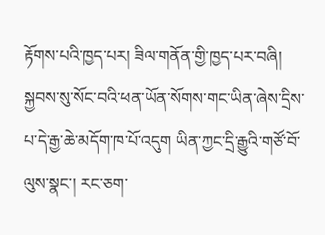རྟོགས་པའི་ཁྱད་པར། ཟིལ་གནོན་གྱི་ཁྱད་པར་བཞི། སྐྱབས་སུ་སོང་བའི་ཕན་ཡོན་སོགས་གང་ཡིན་ཞེས་དྲིས་པ་དེ་རྒྱ་ཆེ་མདོག་ཁ་པོ་འདུག ཡིན་ཀྱང་དྲི་རྒྱུའི་གཙོ་བོ་ལུས་སྣང་། རང་ཅག་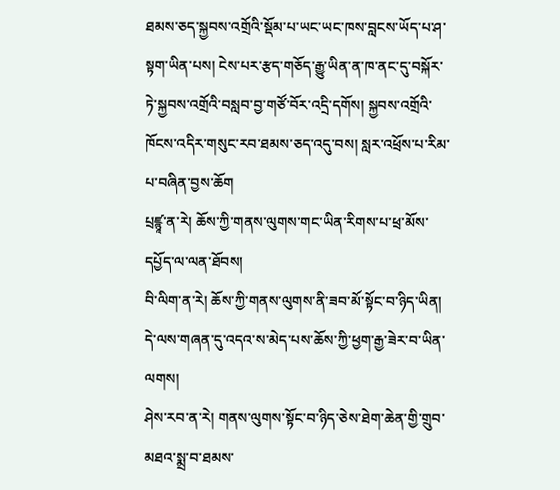ཐམས་ཅད་སྐྱབས་འགྲོའི་སྡོམ་པ་ཡང་ཡང་ཁས་བླངས་ཡོད་པ་ཤ་སྟག་ཡིན་པས། ངེས་པར་རྩད་གཅོད་རྒྱུ་ཡིན་ན་ཁ་ནང་དུ་བསྐོར་ཏེ་སྐྱབས་འགྲོའི་བསླབ་བྱ་གཙོ་བོར་འདྲི་དགོས། སྐྱབས་འགྲོའི་ཁོངས་འདིར་གསུང་རབ་ཐམས་ཅད་འདུ་བས། སླར་འཕྲོས་པ་རིམ་པ་བཞིན་བྱས་ཆོག
པྲཛྙཱ་ན་རེ། ཆོས་ཀྱི་གནས་ལུགས་གང་ཡིན་རིགས་པ་ཕྲ་མོས་དཔྱོད་ལ་ལན་ཐོབས།
བི་ལིག་ན་རེ། ཆོས་ཀྱི་གནས་ལུགས་ནི་ཟབ་མོ་སྟོང་བ་ཉིད་ཡིན། དེ་ལས་གཞན་དུ་འདའ་ས་མེད་པས་ཆོས་ཀྱི་ཕྱག་རྒྱ་ཟེར་བ་ཡིན་ལགས།
ཤེས་རབ་ན་རེ། གནས་ལུགས་སྟོང་བ་ཉིད་ཅེས་ཐེག་ཆེན་གྱི་གྲུབ་མཐའ་སྨྲ་བ་ཐམས་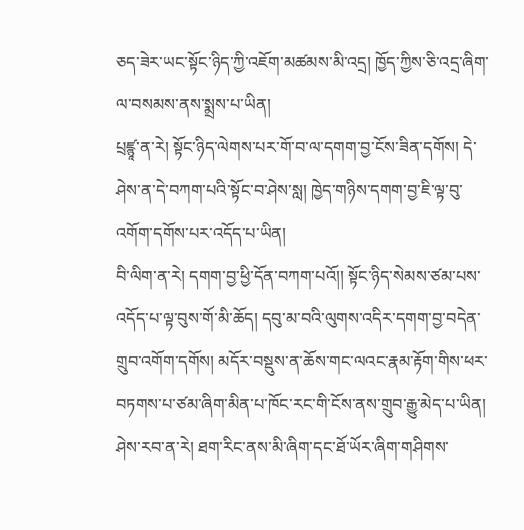ཅད་ཟེར་ཡང་སྟོང་ཉིད་ཀྱི་འཇོག་མཚམས་མི་འདྲ། ཁྱོད་ཀྱིས་ཅི་འདྲ་ཞིག་ལ་བསམས་ནས་སྨྲས་པ་ཡིན།
པྲཛྙཱ་ན་རེ། སྟོང་ཉིད་ལེགས་པར་གོ་བ་ལ་དགག་བྱ་ངོས་ཟིན་དགོས། དེ་ཤེས་ན་དེ་བཀག་པའི་སྟོང་བ་ཤེས་སླ། ཁྱེད་གཉིས་དགག་བྱ་ཇི་ལྟ་བུ་འགོག་དགོས་པར་འདོད་པ་ཡིན།
བི་ལིག་ན་རེ། དགག་བྱ་ཕྱི་དོན་བཀག་པའོ།། སྟོང་ཉིད་སེམས་ཙམ་པས་འདོད་པ་ལྟ་བུས་གོ་མི་ཆོད། དབུ་མ་བའི་ལུགས་འདིར་དགག་བྱ་བདེན་གྲུབ་འགོག་དགོས། མདོར་བསྡུས་ན་ཆོས་གང་ལའང་རྣམ་རྟོག་གིས་ཕར་བཏགས་པ་ཙམ་ཞིག་མིན་པ་ཁོང་རང་གི་ངོས་ནས་གྲུབ་རྒྱུ་མེད་པ་ཡིན།
ཤེས་རབ་ན་རེ། ཐག་རིང་ནས་མི་ཞིག་དང་ཐོ་ཡོར་ཞིག་གཤིགས་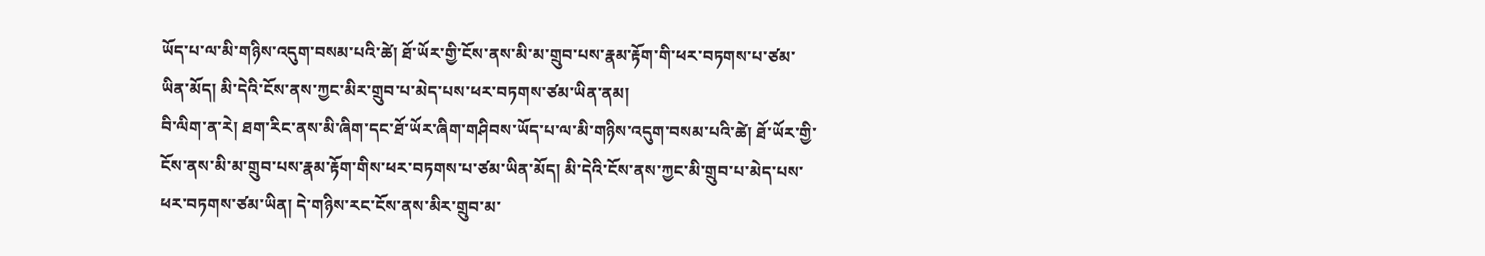ཡོད་པ་ལ་མི་གཉིས་འདུག་བསམ་པའི་ཚེ། ཐོ་ཡོར་གྱི་ངོས་ནས་མི་མ་གྲུབ་པས་རྣམ་རྟོག་གི་ཕར་བཏགས་པ་ཙམ་ཡིན་མོད། མི་དེའི་ངོས་ནས་ཀྱང་མིར་གྲུབ་པ་མེད་པས་ཕར་བཏགས་ཙམ་ཡིན་ནམ།
བི་ལིག་ན་རེ། ཐག་རིང་ནས་མི་ཞིག་དང་ཐོ་ཡོར་ཞིག་གཤིབས་ཡོད་པ་ལ་མི་གཉིས་འདུག་བསམ་པའི་ཚེ། ཐོ་ཡོར་གྱི་ངོས་ནས་མི་མ་གྲུབ་པས་རྣམ་རྟོག་གིས་ཕར་བཏགས་པ་ཙམ་ཡིན་མོད། མི་དེའི་ངོས་ནས་ཀྱང་མི་གྲུབ་པ་མེད་པས་ཕར་བཏགས་ཙམ་ཡིན། དེ་གཉིས་རང་ངོས་ནས་མིར་གྲུབ་མ་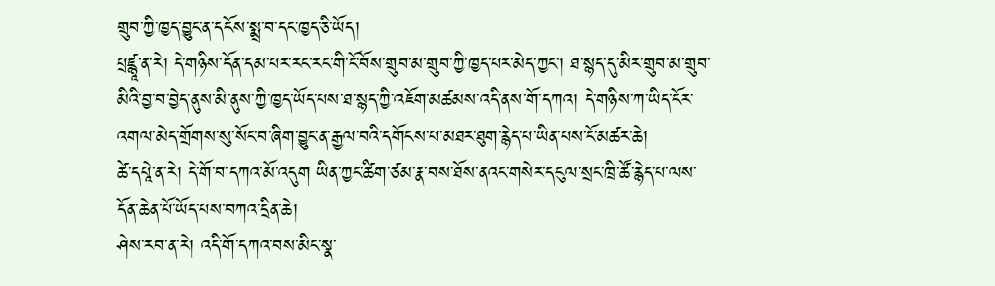གྲུབ་ཀྱི་ཁྱད་བྱུང་ན་དངོས་སྨྲ་བ་དང་ཁྱད་ཅི་ཡོད།
པྲཛྙཱ་ན་རེ། དེ་གཉིས་དོན་དམ་པར་རང་རང་གི་ངོ་བོས་གྲུབ་མ་གྲུབ་ཀྱི་ཁྱད་པར་མེད་ཀྱང་། ཐ་སྙད་དུ་མིར་གྲུབ་མ་གྲུབ་མིའི་བྱ་བ་བྱེད་ནུས་མི་ནུས་ཀྱི་ཁྱད་ཡོད་པས་ཐ་སྙད་ཀྱི་འཇོག་མཚམས་འདི་ནས་གོ་དཀའ། དེ་གཉིས་ཀ་ཡིད་ངོར་འགལ་མེད་གྲོགས་སུ་སོང་བ་ཞིག་བྱུང་ན་རྒྱལ་བའི་དགོངས་པ་མཐར་ཐུག་རྙེད་པ་ཡིན་པས་ངོ་མཚར་ཆེ།
ཚེ་དཔཱེ་ན་རེ། དེ་གོ་བ་དཀའ་མོ་འདུག ཡིན་ཀྱང་ཚིག་ཙམ་རྣ་བས་ཐོས་ནའང་གསེར་དངུལ་སྲང་ཁྲི་ཚོ་རྙེད་པ་ལས་དོན་ཆེན་པོ་ཡོད་པས་བཀའ་དྲིན་ཆེ།
ཤེས་རབ་ན་རེ། འདི་གོ་དཀའ་བས་མིང་སྣ་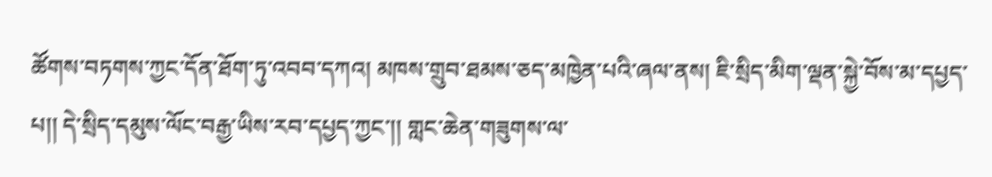ཚོགས་བཏགས་ཀྱང་དོན་ཐོག་ཏུ་འབབ་དཀའ། མཁས་གྲུབ་ཐམས་ཅད་མཁྱེན་པའི་ཞལ་ནས། ཇི་སྲིད་མིག་ལྡན་སྐྱེ་བོས་མ་དཔྱད་པ།། དེ་སྲིད་དམུས་ལོང་བརྒྱ་ཡིས་རབ་དཔྱད་ཀྱང་།། གླང་ཆེན་གཟུགས་ལ་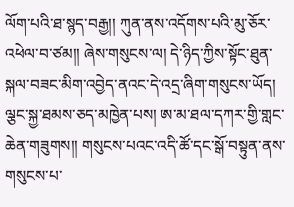ལོག་པའི་ཐ་སྙད་བརྒྱ།། ཀུན་ནས་འདོགས་པའི་མུ་ཅོར་འཕེལ་བ་ཙམ།། ཞེས་གསུངས་ལ། དེ་ཉིད་ཀྱིས་སྟོང་ཐུན་སྐལ་བཟང་མིག་འབྱེད་ནའང་དེ་འདྲ་ཞིག་གསུངས་ཡོད། ལྕང་སྐྱ་ཐམས་ཅད་མཁྱེན་པས། ཨ་མ་ཐལ་དཀར་གྱི་གླང་ཆེན་གཟུགས།། གསུངས་པའང་འདི་ཚོ་དང་སྒོ་བསྟུན་ནས་གསུངས་པ་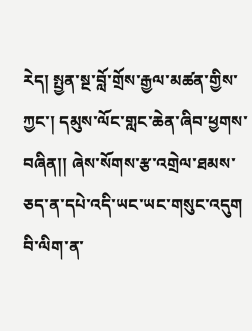རེད། སྤྱན་སྔ་བློ་གྲོས་རྒྱལ་མཚན་གྱིས་ཀྱང་། དམུས་ལོང་གླང་ཆེན་ཞིབ་ཕྱགས་བཞིན།། ཞེས་སོགས་རྩ་འགྲེལ་ཐམས་ཅད་ན་དཔེ་འདི་ཡང་ཡང་གསུང་འདུག
བི་ལིག་ན་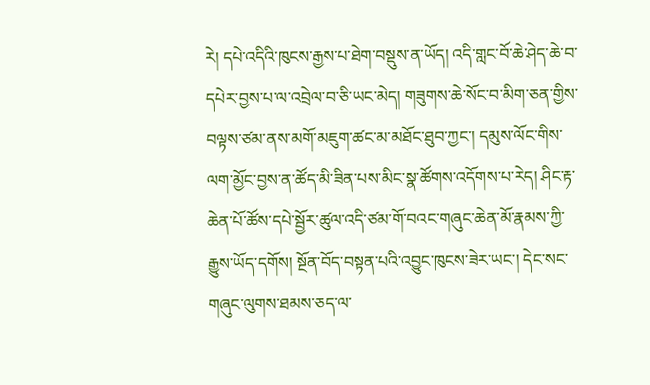རེ། དཔེ་འདིའི་ཁུངས་རྒྱས་པ་ཐེག་བསྡུས་ན་ཡོད། འདི་གླང་བོ་ཆེ་ཤེད་ཆེ་བ་དཔེར་བྱས་པ་ལ་འབྲེལ་བ་ཅི་ཡང་མེད། གཟུགས་ཆེ་སོང་བ་མིག་ཅན་གྱིས་བལྟས་ཙམ་ནས་མགོ་མཇུག་ཚང་མ་མཐོང་ཐུབ་ཀྱང་། དམུས་ལོང་གིས་ལག་མྱོང་བྱས་ན་ཚོད་མི་ཟིན་པས་མིང་སྣ་ཚོགས་འདོགས་པ་རེད། ཤིང་རྟ་ཆེན་པོ་ཚོས་དཔེ་སྦྱོར་ཚུལ་འདི་ཙམ་གོ་བའང་གཞུང་ཆེན་མོ་རྣམས་ཀྱི་རྒྱུས་ཡོད་དགོས། སྔོན་བོད་བསྟན་པའི་འབྱུང་ཁུངས་ཟེར་ཡང་། དེང་སང་གཞུང་ལུགས་ཐམས་ཅད་ལ་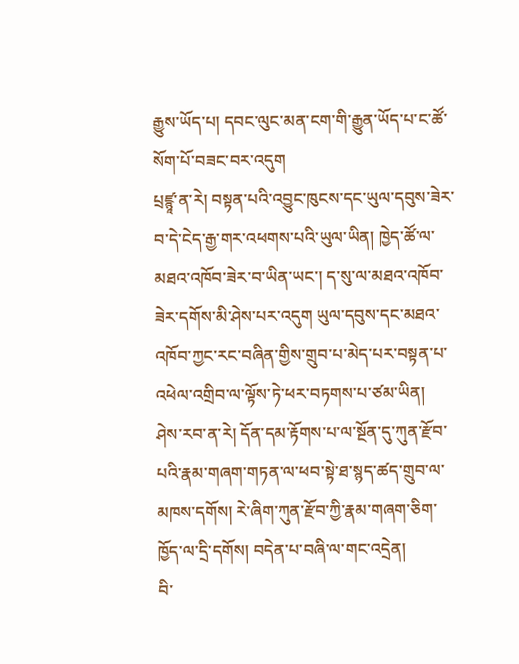རྒྱུས་ཡོད་པ། དབང་ལུང་མན་ངག་གི་རྒྱུན་ཡོད་པ་ང་ཚོ་སོག་པོ་བཟང་བར་འདུག
པྲཛྙཱ་ན་རེ། བསྟན་པའི་འབྱུང་ཁུངས་དང་ཡུལ་དབུས་ཟེར་བ་དེ་ངེད་རྒྱ་གར་འཕགས་པའི་ཡུལ་ཡིན། ཁྱེད་ཚོ་ལ་མཐའ་འཁོབ་ཟེར་བ་ཡིན་ཡང་། ད་སུ་ལ་མཐའ་འཁོབ་ཟེར་དགོས་མི་ཤེས་པར་འདུག ཡུལ་དབུས་དང་མཐའ་འཁོབ་ཀྱང་རང་བཞིན་གྱིས་གྲུབ་པ་མེད་པར་བསྟན་པ་འཕེལ་འགྲིབ་ལ་ལྟོས་ཏེ་ཕར་བཏགས་པ་ཙམ་ཡིན།
ཤེས་རབ་ན་རེ། དོན་དམ་རྟོགས་པ་ལ་སྔོན་དུ་ཀུན་རྫོབ་པའི་རྣམ་གཞག་གཏན་ལ་ཕབ་སྟེ་ཐ་སྙད་ཚད་གྲུབ་ལ་མཁས་དགོས། རེ་ཞིག་ཀུན་རྫོབ་ཀྱི་རྣམ་གཞག་ཅིག་ཁྱོད་ལ་དྲི་དགོས། བདེན་པ་བཞི་ལ་གང་འདྲེན།
བི་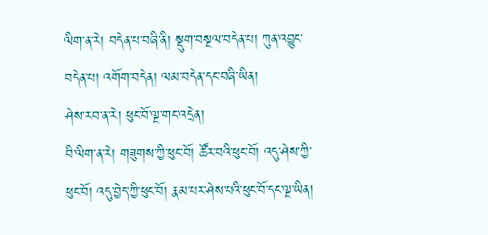ལིག་ན་རེ། བདེན་པ་བཞི་ནི། སྡུག་བསྔལ་བདེན་པ། ཀུན་འབྱུང་བདེན་པ། འགོག་བདེན། ལམ་བདེན་དང་བཞི་ཡིན།
ཤེས་རབ་ན་རེ། ཕུང་བོ་ལྔ་གང་འདྲེན།
བི་ལིག་ན་རེ། གཟུགས་ཀྱི་ཕུང་བོ། ཚོར་བའི་ཕུང་བོ། འདུ་ཤེས་ཀྱི་ཕུང་བོ། འདུ་བྱེད་ཀྱི་ཕུང་བོ། རྣམ་པར་ཤེས་པའི་ཕུང་བོ་དང་ལྔ་ཡིན།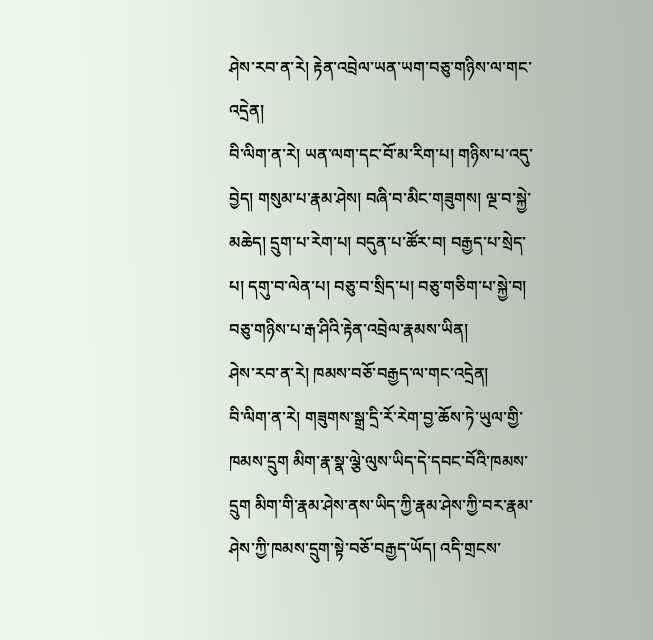ཤེས་རབ་ན་རེ། རྟེན་འབྲེལ་ཡན་ཡག་བཅུ་གཉིས་ལ་གང་འདྲེན།
བི་ལིག་ན་རེ། ཡན་ལག་དང་བོ་མ་རིག་པ། གཉིས་པ་འདུ་བྱེད། གསུམ་པ་རྣམ་ཤེས། བཞི་བ་མིང་གཟུགས། ལྔ་བ་སྐྱེ་མཆེད། དྲུག་པ་རེག་པ། བདུན་པ་ཚོར་བ། བརྒྱད་པ་སྲེད་པ། དགུ་བ་ལེན་པ། བཅུ་བ་སྲིད་པ། བཅུ་གཅིག་པ་སྐྱེ་བ། བཅུ་གཉིས་པ་རྒ་ཤིའི་རྟེན་འབྲེལ་རྣམས་ཡིན།
ཤེས་རབ་ན་རེ། ཁམས་བཅོ་བརྒྱད་ལ་གང་འདྲེན།
བི་ལིག་ན་རེ། གཟུགས་སྒྲ་དྲི་རོ་རེག་བྱ་ཆོས་ཏེ་ཡུལ་གྱི་ཁམས་དྲུག མིག་རྣ་སྣ་ལྕེ་ལུས་ཡིད་དེ་དབང་བོའི་ཁམས་དྲུག མིག་གི་རྣམ་ཤེས་ནས་ཡིད་ཀྱི་རྣམ་ཤེས་ཀྱི་བར་རྣམ་ཤེས་ཀྱི་ཁམས་དྲུག་སྟེ་བཅོ་བརྒྱད་ཡོད། འདི་གྲངས་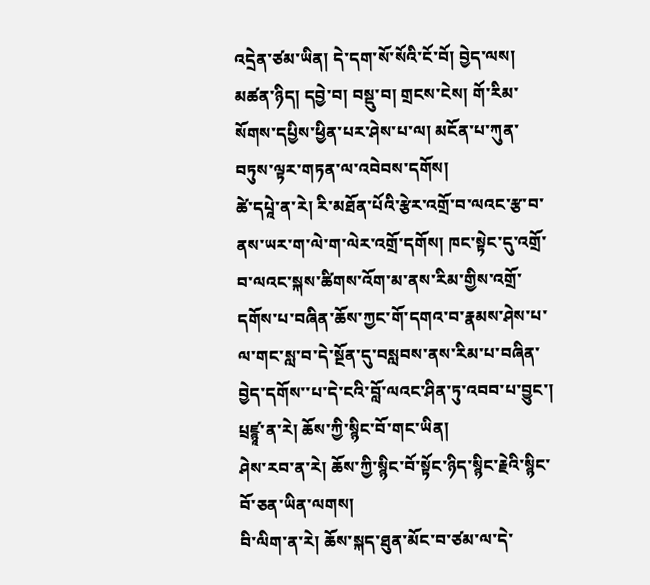འདྲེན་ཙམ་ཡིན། དེ་དག་སོ་སོའི་ངོ་བོ། བྱེད་ལས། མཚན་ཉིད། དབྱེ་བ། བསྡུ་བ། གྲངས་ངེས། གོ་རིམ་སོགས་དཔྱིས་ཕྱིན་པར་ཤེས་པ་ལ། མངོན་པ་ཀུན་བཏུས་ལྟར་གཏན་ལ་འབེབས་དགོས།
ཚེ་དཔཱེ་ན་རེ། རི་མཐོན་པོའི་རྩེར་འགྲོ་བ་ལའང་རྩ་བ་ནས་ཡར་ག་ལེ་ག་ལེར་འགྲོ་དགོས། ཁང་སྟེང་དུ་འགྲོ་བ་ལའང་སྐས་ཚིགས་འོག་མ་ནས་རིམ་གྱིས་འགྲོ་དགོས་པ་བཞིན་ཆོས་ཀྱང་གོ་དགའ་བ་རྣམས་ཤེས་པ་ལ་གང་སླ་བ་དེ་སྔོན་དུ་བསླབས་ནས་རིམ་པ་བཞིན་བྱེད་དགོས་་པ་དེ་ངའི་བློ་ལའང་ཤིན་ཏུ་འབབ་པ་བྱུང་།
པྲཛྙཱ་ན་རེ། ཆོས་ཀྱི་སྙིང་བོ་གང་ཡིན།
ཤེས་རབ་ན་རེ། ཆོས་ཀྱི་སྙིང་བོ་སྟོང་ཉིད་སྙིང་རྗེའི་སྙིང་བོ་ཅན་ཡིན་ལགས།
བི་ལིག་ན་རེ། ཆོས་སྐད་ཐུན་མོང་བ་ཙམ་ལ་དེ་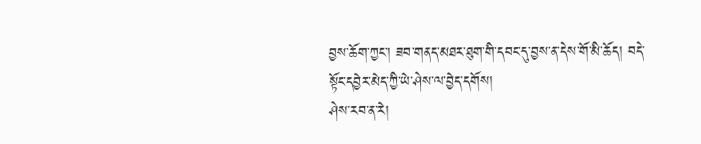བྱས་ཆོག་ཀྱང་། ཟབ་གནད་མཐར་ཐུག་གི་དབང་དུ་བྱས་ན་དེས་གོ་མི་ཆོད། བདེ་སྟོང་དབྱེར་མེད་ཀྱི་ཡེ་ཤེས་ལ་བྱེད་དགོས།
ཤེས་རབ་ན་རེ།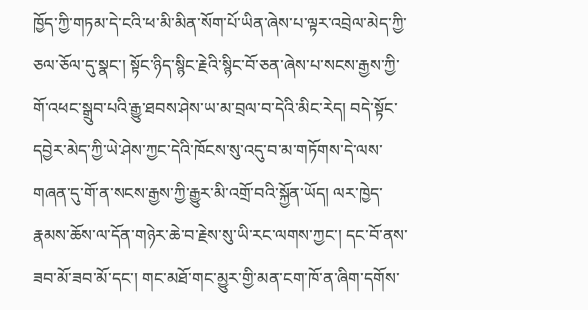ཁྱོད་ཀྱི་གཏམ་དེ་ངའི་ཕ་མི་མིན་སོག་པོ་ཡིན་ཞེས་པ་ལྟར་འབྲེལ་མེད་ཀྱི་ཅལ་ཅོལ་དུ་སྣང་། སྟོང་ཉིད་སྙིང་རྗེའི་སྙིང་བོ་ཅན་ཞེས་པ་སངས་རྒྱས་ཀྱི་གོ་འཕང་སྒྲུབ་པའི་རྒྱུ་ཐབས་ཤེས་ཡ་མ་བྲལ་བ་དེའི་མིང་རེད། བདེ་སྟོང་དབྱེར་མེད་ཀྱི་ཡེ་ཤེས་ཀྱང་དེའི་ཁོངས་སུ་འདུ་བ་མ་གཏོགས་དེ་ལས་གཞན་དུ་གོ་ན་སངས་རྒྱས་ཀྱི་རྒྱུར་མི་འགྲོ་བའི་སྐྱོན་ཡོད། ལར་ཁྱེད་རྣམས་ཆོས་ལ་དོན་གཉེར་ཆེ་བ་རྗེས་སུ་ཡི་རང་ལགས་ཀྱང་། དང་བོ་ནས་ཟབ་མོ་ཟབ་མོ་དང་། གང་མཐོ་གང་མྱུར་གྱི་མན་ངག་ཁོ་ན་ཞིག་དགོས་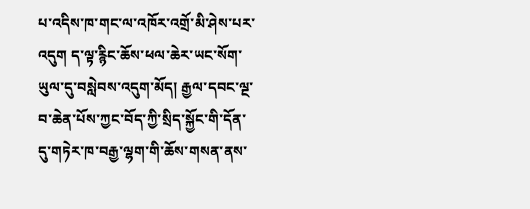པ་འདིས་ཁ་གང་ལ་འཁོར་འགྲོ་མི་ཤེས་པར་འདུག ད་ལྟ་རྙིང་ཆོས་ཕལ་ཆེར་ཡང་སོག་ཡུལ་དུ་བསླེབས་འདུག་མོད། རྒྱལ་དབང་ལྔ་བ་ཆེན་པོས་ཀྱང་བོད་ཀྱི་སྲིད་སྐྱོང་གི་དོན་དུ་གཏེར་ཁ་བརྒྱ་ལྷག་གི་ཆོས་གསན་ནས་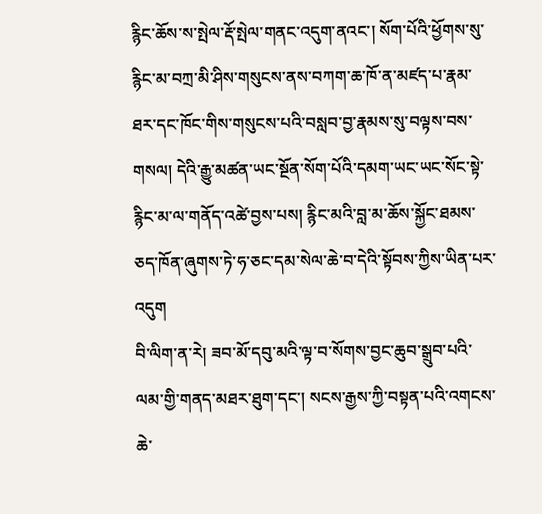རྙིང་ཆོས་ས་སྤེལ་རྡོ་སྤེལ་གནང་འདུག་ནའང་། སོག་པོའི་ཕྱོགས་སུ་རྙིང་མ་བཀྲ་མི་ཤིས་གསུངས་ནས་བཀག་ཆ་ཁོ་ན་མཛད་པ་རྣམ་ཐར་དང་ཁོང་གིས་གསུངས་པའི་བསླབ་བྱ་རྣམས་སུ་བལྟས་བས་གསལ། དེའི་རྒྱུ་མཚན་ཡང་སྔོན་སོག་པོའི་དམག་ཡང་ཡང་སོང་སྟེ་རྙིང་མ་ལ་གནོད་འཚེ་བྱས་པས། རྙིང་མའི་བླ་མ་ཆོས་སྐྱོང་ཐམས་ཅད་ཁོན་ཞུགས་ཏེ་ཧ་ཅང་དམ་སེལ་ཆེ་བ་དེའི་སྟོབས་ཀྱིས་ཡིན་པར་འདུག
བི་ལིག་ན་རེ། ཟབ་མོ་དབུ་མའི་ལྟ་བ་སོགས་བྱང་ཆུབ་སྒྲུབ་པའི་ལམ་གྱི་གནད་མཐར་ཐུག་དང་། སངས་རྒྱས་ཀྱི་བསྟན་པའི་འགངས་ཆེ་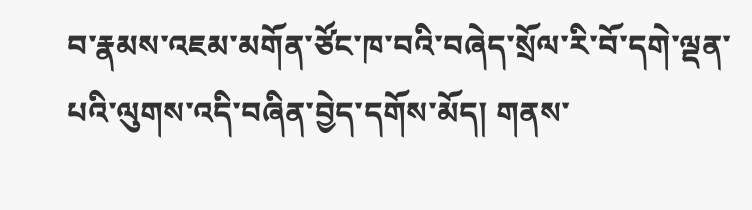བ་རྣམས་འཇམ་མགོན་ཙོང་ཁ་བའི་བཞེད་སྲོལ་རི་བོ་དགེ་ལྡན་པའི་ལུགས་འདི་བཞིན་བྱེད་དགོས་མོད། གནས་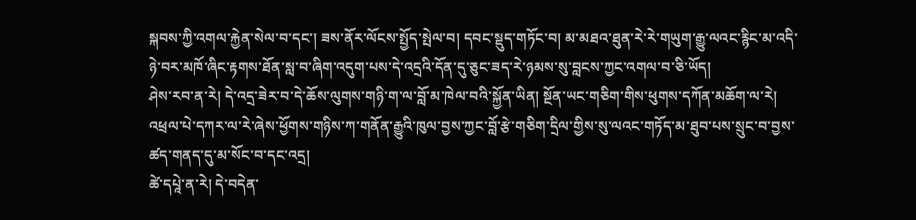སྐབས་ཀྱི་འགལ་རྐྱེན་སེལ་བ་དང་། ཟས་ནོར་ལོངས་སྤྱོད་སྤེལ་བ། དབང་སྡུད་གཏོང་བ། མ་མཐའ་ཐུན་རེ་རེ་གཡུག་རྒྱུ་ལའང་རྙིང་མ་འདི་ཉེ་བར་མཁོ་ཞིང་རྟགས་ཐོན་སླ་བ་ཞིག་འདུག་པས་དེ་འདྲའི་དོན་དུ་ཅུང་ཟད་རེ་ཉམས་སུ་བླངས་ཀྱང་འགལ་བ་ཅི་ཡོད།
ཤེས་རབ་ན་རེ། དེ་འདྲ་ཟེར་བ་དེ་ཆོས་ལུགས་གཉི་ག་ལ་བློ་མ་ཁེལ་བའི་སྐྱོན་ཡིན། སྔོན་ཡང་གཅིག་གིས་ཕུགས་དཀོན་མཆོག་ལ་རེ། འཕྲལ་པེ་དཀར་ལ་རེ་ཞེས་ཕྱོགས་གཉིས་ཀ་གནོན་རྒྱུའི་ཁུལ་བྱས་ཀྱང་བློ་རྩེ་གཅིག་དྲིལ་གྱིས་སུ་ལའང་གཏོད་མ་ཐུབ་པས་སྲུང་བ་བྱས་ཚད་གནད་དུ་མ་སོང་བ་དང་འདྲ།
ཚེ་དཔཱེ་ན་རེ། དེ་བདེན་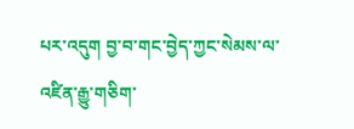པར་འདུག བྱ་བ་གང་བྱེད་ཀྱང་སེམས་ལ་འཛིན་རྒྱུ་གཅིག་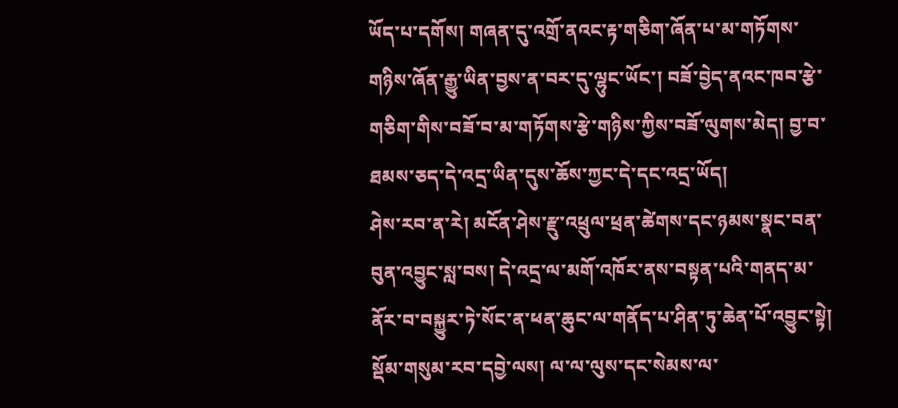ཡོད་པ་དགོས། གཞན་དུ་འགྲོ་ནའང་རྟ་གཅིག་ཞོན་པ་མ་གཏོགས་གཉིས་ཞོན་རྒྱུ་ཡིན་བྱས་ན་བར་དུ་ལྷུང་ཡོང་། བཟོ་བྱེད་ནའང་ཁབ་རྩེ་གཅིག་གིས་བཟོ་བ་མ་གཏོགས་རྩེ་གཉིས་ཀྱིས་བཟོ་ལུགས་མེད། བྱ་བ་ཐམས་ཅད་དེ་འདྲ་ཡིན་དུས་ཆོས་ཀྱང་དེ་དང་འདྲ་ཡོད།
ཤེས་རབ་ན་རེ། མངོན་ཤེས་རྫུ་འཕྲུལ་ཕྲན་ཚེགས་དང་ཉམས་སྣང་བན་བུན་འབྱུང་སླ་བས། དེ་འདྲ་ལ་མགོ་འཁོར་ནས་བསྟན་པའི་གནད་མ་ནོར་བ་བསྐྱུར་ཏེ་སོང་ན་ཕན་ཆུང་ལ་གནོད་པ་ཤིན་ཏུ་ཆེན་པོ་འབྱུང་སྟེ། སྡོམ་གསུམ་རབ་དབྱེ་ལས། ལ་ལ་ལུས་དང་སེམས་ལ་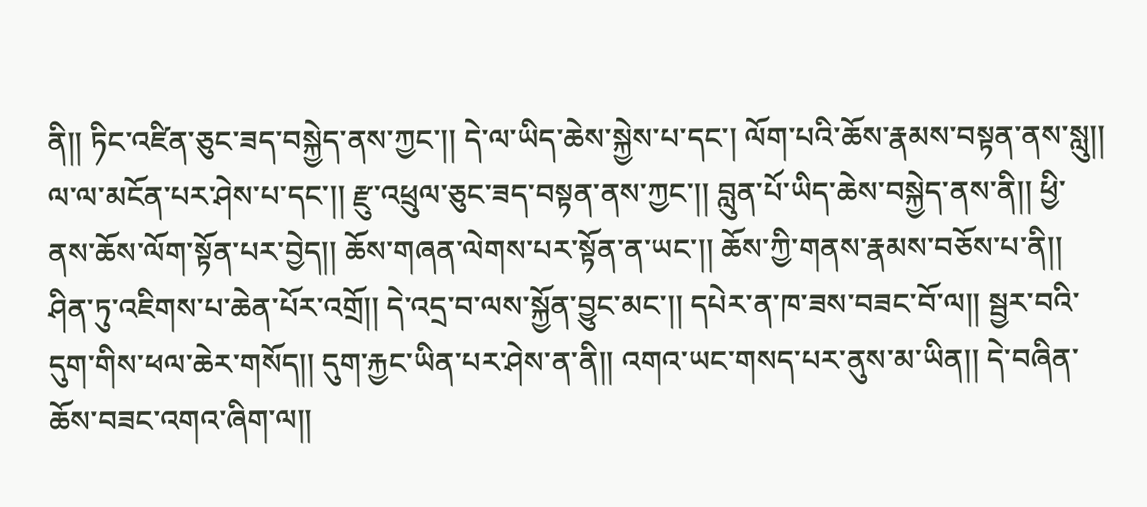ནི།། ཏིང་འཛིན་ཅུང་ཟད་བསྐྱེད་ནས་ཀྱང་།། དེ་ལ་ཡིད་ཆེས་སྐྱེས་པ་དང་། ལོག་པའི་ཆོས་རྣམས་བསྟན་ནས་སླུ།། ལ་ལ་མངོན་པར་ཤེས་པ་དང་།། རྫུ་འཕྲུལ་ཅུང་ཟད་བསྟན་ནས་ཀྱང་།། བླུན་པོ་ཡིད་ཆེས་བསྐྱེད་ནས་ནི།། ཕྱི་ནས་ཆོས་ལོག་སྟོན་པར་བྱེད།། ཆོས་གཞན་ལེགས་པར་སྟོན་ན་ཡང་།། ཆོས་ཀྱི་གནས་རྣམས་བཅོས་པ་ནི།། ཤིན་ཏུ་འཇིགས་པ་ཆེན་པོར་འགྲོ།། དེ་འདྲ་བ་ལས་སྐྱོན་བྱུང་མང་།། དཔེར་ན་ཁ་ཟས་བཟང་བོ་ལ།། སྦྱར་བའི་དུག་གིས་ཕལ་ཆེར་གསོད།། དུག་རྐྱང་ཡིན་པར་ཤེས་ན་ནི།། འགའ་ཡང་གསད་པར་ནུས་མ་ཡིན།། དེ་བཞིན་ཆོས་བཟང་འགའ་ཞིག་ལ།།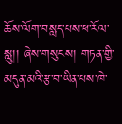ཆོས་ལོག་བསླད་པས་ཕ་རོལ་སླུ།། ཞེས་གསུངས། གཏན་གྱི་མདུན་མའི་རྩ་བ་ཡིན་པས་ཁེ་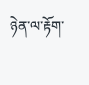ཉེན་ལ་རྟོག་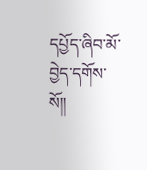དཔྱོད་ཞིབ་མོ་བྱེད་དགོས་སོ།།